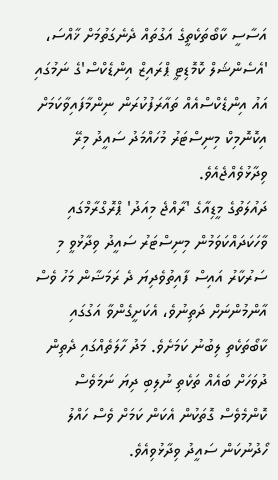އަސާސީ ކާބޯތަކެތީގެ އަގުތައް ދެނެގަތުމަށް ޚާއްސަ، 'އެސެންޝަލް ކޮމޮޑިޓީ ޕްރައިޒް އިންޑެކްސް'ގެ ނަމުގައި އައު އިންޑެކްސްއެއް ތައާރަފުކުރަން ނިންމާފައިވާކަމަށް އިކޮނޮމިކް މިނިސްޓަރު މުހައްމަދު ސައީދު މިރޭ ވިދާޅުވެއްޖެއެވެ.
ދައުލަތުގެ މީޑިއާގެ 'ރާއްޖެ މިއަދު' ޕްރޮގްރާމްގައި ވާހަކަދައްކަވަމުން މިނިސްޓަރު ސައީދު ވިދާޅުވީ މި ސަރުކާރު އައިސް ފާއިތުވެދިޔަ ދެ ރަމަޟާން މަހު ވެސް އާންމުންނަށް ދަތިނުވެ، އެކަށީގެންވާ އަގުގައި ކާބޯތަކެތި ލިބުނު ކަމަށެވެ. މަދު ހާލަތެއްގައި ދެތިން ދުވަހަށް ބައެއް ތަކެތި ނުލިބި ދިޔަ ނަމަވެސް ކޮންމެވެސް ގޮތަކުން އެކަން ކަމަށް ވެސް ހައްލު ހޯދުނުކަން ސައީދު ވިދާޅުވިއެވެ.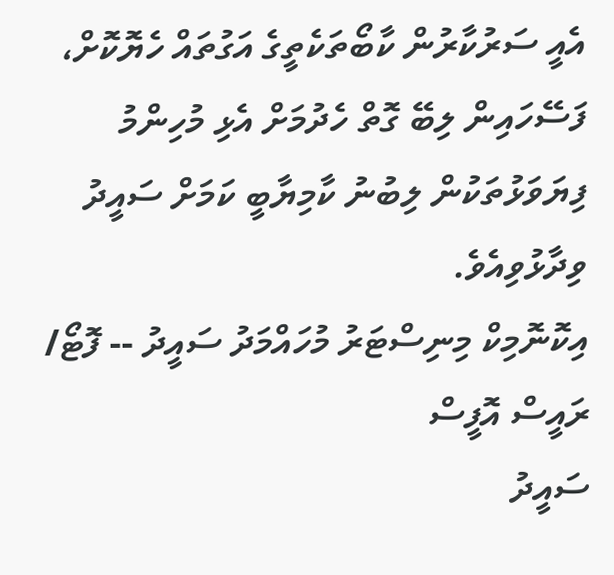އެއީ ސަރުކާރުން ކާބޯތަކެތީގެ އަގުތައް ހެޔޮކޮށް، ފަސޭހައިން ލިބޭ ގޮތް ހެދުމަށް އެޅި މުހިންމު ފިޔަވަޅުތަކުން ލިބުނު ކާމިޔާބީ ކަމަށް ސައީދު ވިދާޅުވިއެވެ.
އިކޮނޮމިކް މިނިސްޓަރު މުހައްމަދު ސައީދު -- ފޮޓޯ/ ރައީސް އޮފީސް
ސައީދު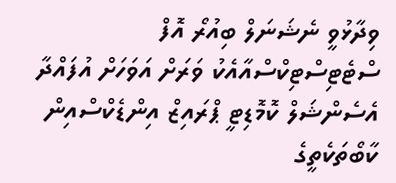ވިދާޅުވީ ނެޝަނަލް ބިއުރޯ އޮފް ސްޓެޓިސްޓިކްސްއާއެކު ވަރަށް އަވަހަށް އުފައްދާ އެސެންޝަލް ކޮމޮޑިޓީ ޕްރައިޒް އިންޑެކްސްއިން ކާބޯތަކެތީގެ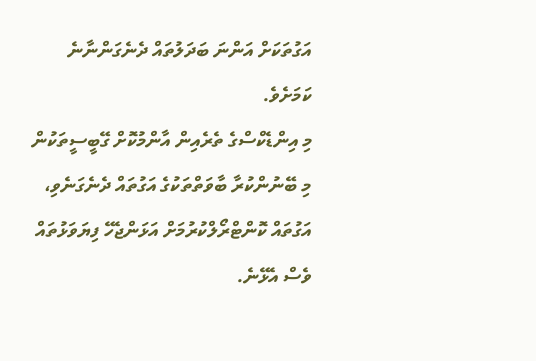އަގުތަކަށް އަންނަ ބަދަލުތައް ދެނެގަންނާނެ ކަމަށެވެ.
މި އިންޑެކްސްގެ ތެރެއިން އާންމުކޮށް ގޭބީސީތަކުން މި ބޭނުންކުރާ ބާވަތްތަކުގެ އަގުތައް ދެނެގަނެވި، އަގުތައް ކޮންޓްރޯލްކުރުމަށް އަޅަންޖެހޭ ފިޔަވަޅުތައް ވެސް އެޅޭނެ.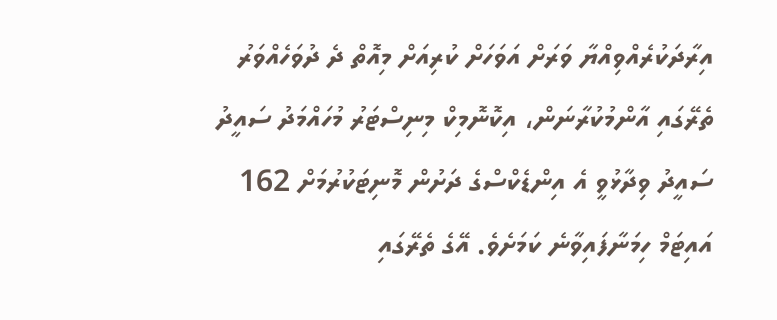އިރާދަކުރެއްވިއްޔާ ވަރަށް އަވަހަށް ކުރިއަށް މިއޮތް ދެ ދުވަހެއްވަރު ތެރޭގައި އާންމުކުރާނަން، އިކޮނޮމިކް މިނިސްޓަރު މުހައްމަދު ސައީދު
ސައީދު ވިދާޅުވީ އެ އިންޑެކްސްގެ ދަށުން މޮނިޓަކުރުމަށް 162 އައިޓަމް ހިމަނާފައިވާނެ ކަމަށެވެ. އޭގެ ތެރޭގައި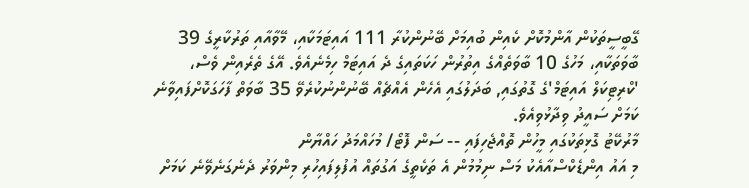ގޭބީސީތަކުން އާންމުކޮށް ކެއިން ބުއިމަށް ބޭނުންކުރާ 111 އައިޓަމަކާއި، މޭވާއާއި ތަރުކާރީގެ 39 ބާވަތަކާއި، މަހުގެ 10 ބާވަތެއްގެ އިތުރުން ހަކަތައިގެ ދެ އައިޓަމް ހިމެނެއެވެ. އޭގެ ތެރެއިން ވެސް، 'ކްރިޓިކަލް އައިޓަމް'ގެ ގޮތުގައި, ބަދަލުގައި އެހެން އެއްޗެއް ބޭނުންނުކުރެވޭ 35 ބާވަތް ފާހަގަކޮށްފައިވާނެ ކަމަށް ސައީދު ވިދާޅުވިއެވެ.
މާރުކޭޓު ގޮޅިތަކުގައި މީހުން ތޮއްޖެހިފައި -- ސަން ފޮޓޯ/ މުހައްމަދު ހައްޔާން
މި އައު އިންޑެކްސްއާއެކު މަސް ނިމުމުން އެ ތަކެތީގެ އަގުތައް އުފުލިފައިހުރި މިންވަރު ދެނެގަނެވޭނެ ކަމަށް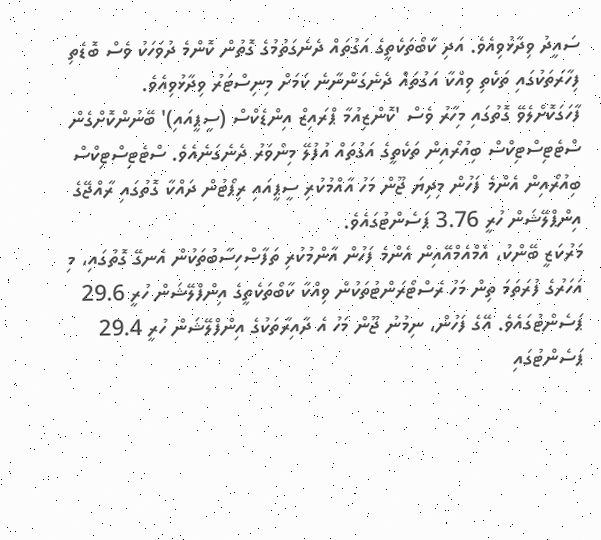ސައީދު ވިދާޅުވިއެވެ. އަދި ކާބޯތަކެތީގެ އަގުތައް ދެނެގަތުމުގެ ގޮތުން ކޮންމެ ދުވަހަކު ވެސް ބޮޑެތި ފިހާރަތަކުގައި ތަކެތި ވިއްކާ އަގުތައް ދެނެގަންނާނެ ކަމަށް މިނިސްޓަރު ވިދާޅުވިއެވެ.
ފާހަގަކޮށްލެވޭ ގޮތުގައި މިހާރު ވެސް 'ކޮންޒިއުމާ ޕްރައިޒް އިންޑެކްސް (ސީޕީއައި)' ބޭނުންކޮށްގެން ސްޓެޓިސްޓިކްސް ބިއުރޯއިން ތަކެތީގެ އަގުތައް އުފުލޭ މިންވަރު ދެނެގަނެއެވެ. ސްޓެޓިސްޓިކްސް ބިއުރޯއިން އެންމެ ފަހުން މިދިޔަ ޖޫން މަހު އާއްމުކުރި ސީޕީއައި ރިޕޯޓުން ދައްކާ ގޮތުގައި ރާއްޖޭގެ އިންޕްލޭޝަން ހުރީ 3.76 ޕަސެންޓުގައެވެ.
މަރުކަޒީ ބޭންކު، އެމްއެމްއޭއިން އެންމެ ފަހުން އާންމުކުރި ތަފާސްހިސާބުތަކުން އެނގޭ ގޮތުގައި، މި އަހަރުގެ ފުރަތަމަ ތިން މަހު ރެސްޓޯރަންޓުތަކުން ވިއްކާ ކާބޯތަކެތީގެ އިންފްލޭޝަން ހުރީ 29.6 ޕަސެންޓުގައެވެ. އޭގެ ފަހުން، ނިމުނު ޖޫން މަހު އެ ދާއިރާތަކުގެ އިންފްލޭޝަން ހުރީ 29.4 ޕަސެންޓުގައި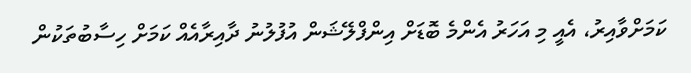ކަމަށްވާއިރު، އެއީ މި އަހަރު އެންމެ ބޮޑަށް އިންފްލޭޝަން އުފުލުނު ދާއިރާއެއް ކަމަށް ހިސާބުތަކުން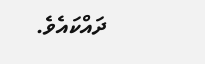ދައްކައެވެ.